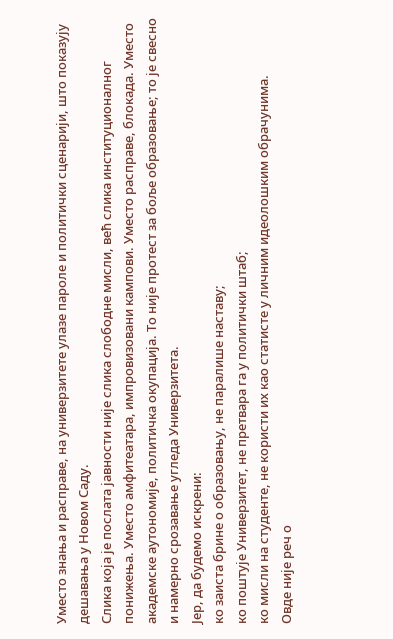Уместо знања и расправе, на универзитете улазе пароле и политички сценарији, што показују дешавања у Новом Саду.
Слика која је послата јавности није слика слободне мисли, већ слика институционалног понижења. Уместо амфитеатара, импровизовани кампови. Уместо расправе, блокада. Уместо академске аутономије, политичка окупација. То није протест за боље образовање; то је свесно и намерно срозавање угледа Универзитета.
Јер, да будемо искрени:
ко заиста брине о образовању, не паралише наставу;
ко поштује Универзитет, не претвара га у политички штаб;
ко мисли на студенте, не користи их као статисте у личним идеолошким обрачунима.
Овде није реч о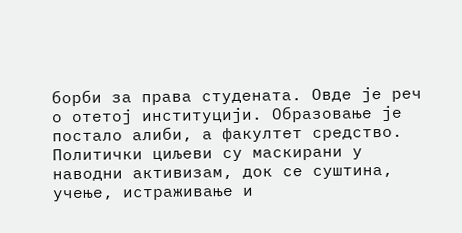борби за права студената. Овде је реч о отетој институцији. Образовање је постало алиби, а факултет средство. Политички циљеви су маскирани у наводни активизам, док се суштина, учење, истраживање и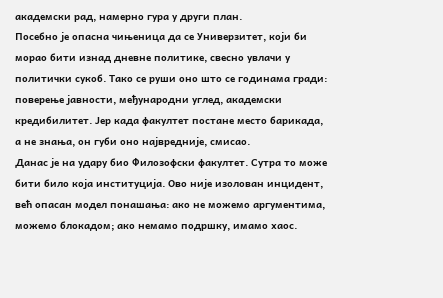академски рад, намерно гура у други план.
Посебно је опасна чињеница да се Универзитет, који би морао бити изнад дневне политике, свесно увлачи у политички сукоб. Тако се руши оно што се годинама гради: поверење јавности, међународни углед, академски кредибилитет. Јер када факултет постане место барикада, а не знања, он губи оно највредније, смисао.
Данас је на удару био Филозофски факултет. Сутра то може бити било која институција. Ово није изолован инцидент, већ опасан модел понашања: ако не можемо аргументима, можемо блокадом; ако немамо подршку, имамо хаос.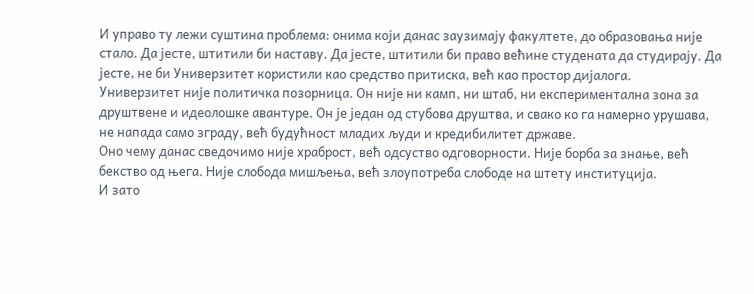И управо ту лежи суштина проблема: онима који данас заузимају факултете, до образовања није стало. Да јесте, штитили би наставу. Да јесте, штитили би право већине студената да студирају. Да јесте, не би Универзитет користили као средство притиска, већ као простор дијалога.
Универзитет није политичка позорница. Он није ни камп, ни штаб, ни експериментална зона за друштвене и идеолошке авантуре. Он је један од стубова друштва, и свако ко га намерно урушава, не напада само зграду, већ будућност младих људи и кредибилитет државе.
Оно чему данас сведочимо није храброст, већ одсуство одговорности. Није борба за знање, већ бекство од њега. Није слобода мишљења, већ злоупотреба слободе на штету институција.
И зато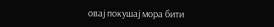овај покушај мора бити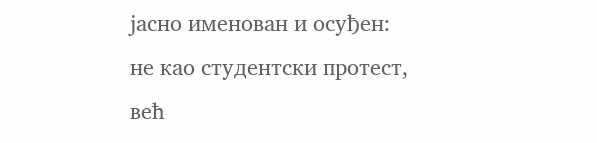јасно именован и осуђен:
не као студентски протест,
већ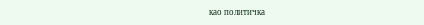као политичка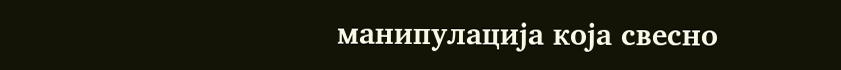манипулација која свесно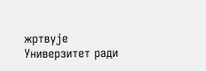жртвује Универзитет ради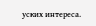уских интереса.